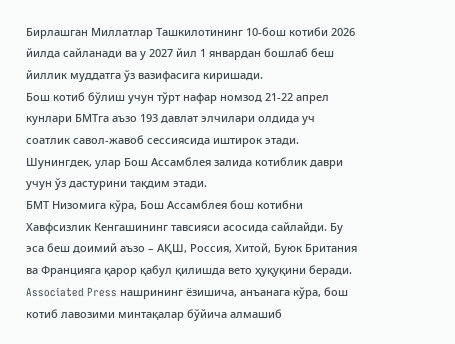Бирлашган Миллатлар Ташкилотининг 10-бош котиби 2026 йилда сайланади ва у 2027 йил 1 январдан бошлаб беш йиллик муддатга ўз вазифасига киришади.
Бош котиб бўлиш учун тўрт нафар номзод 21-22 апрел кунлари БМТга аъзо 193 давлат элчилари олдида уч соатлик савол-жавоб сессиясида иштирок этади. Шунингдек, улар Бош Ассамблея залида котиблик даври учун ўз дастурини тақдим этади.
БМТ Низомига кўра, Бош Ассамблея бош котибни Хавфсизлик Кенгашининг тавсияси асосида сайлайди. Бу эса беш доимий аъзо – АҚШ, Россия, Хитой, Буюк Британия ва Францияга қарор қабул қилишда вето ҳуқуқини беради.
Associated Press нашрининг ёзишича, анъанага кўра, бош котиб лавозими минтақалар бўйича алмашиб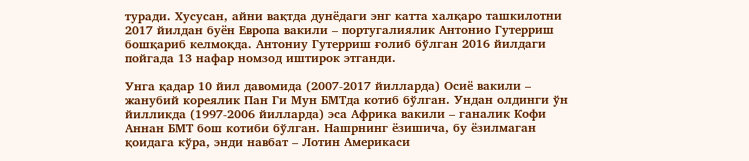туради. Хусусан, айни вақтда дунёдаги энг катта халқаро ташкилотни 2017 йилдан буён Европа вакили – португалиялик Антонио Гутерриш бошқариб келмоқда. Антониу Гутерриш ғолиб бўлган 2016 йилдаги пойгада 13 нафар номзод иштирок этганди.

Унга қадар 10 йил давомида (2007-2017 йилларда) Осиё вакили – жанубий кореялик Пан Ги Мун БМТда котиб бўлган. Ундан олдинги ўн йилликда (1997-2006 йилларда) эса Африка вакили – ганалик Кофи Аннан БМТ бош котиби бўлган. Нашрнинг ёзишича, бу ёзилмаган қоидага кўра, энди навбат – Лотин Америкаси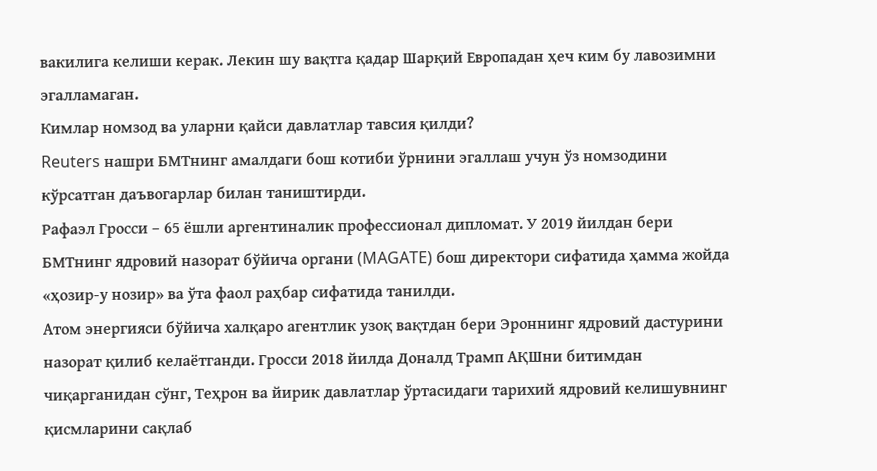вакилига келиши керак. Лекин шу вақтга қадар Шарқий Европадан ҳеч ким бу лавозимни эгалламаган.
Кимлар номзод ва уларни қайси давлатлар тавсия қилди?
Reuters нашри БМТнинг амалдаги бош котиби ўрнини эгаллаш учун ўз номзодини кўрсатган даъвогарлар билан таништирди.
Рафаэл Гросси – 65 ёшли аргентиналик профессионал дипломат. У 2019 йилдан бери БМТнинг ядровий назорат бўйича органи (MAGATE) бош директори сифатида ҳамма жойда «ҳозир-у нозир» ва ўта фаол раҳбар сифатида танилди.
Атом энергияси бўйича халқаро агентлик узоқ вақтдан бери Эроннинг ядровий дастурини назорат қилиб келаётганди. Гросси 2018 йилда Доналд Трамп АҚШни битимдан чиқарганидан сўнг, Теҳрон ва йирик давлатлар ўртасидаги тарихий ядровий келишувнинг қисмларини сақлаб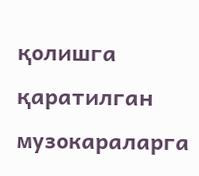қолишга қаратилган музокараларга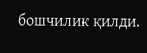бошчилик қилди.